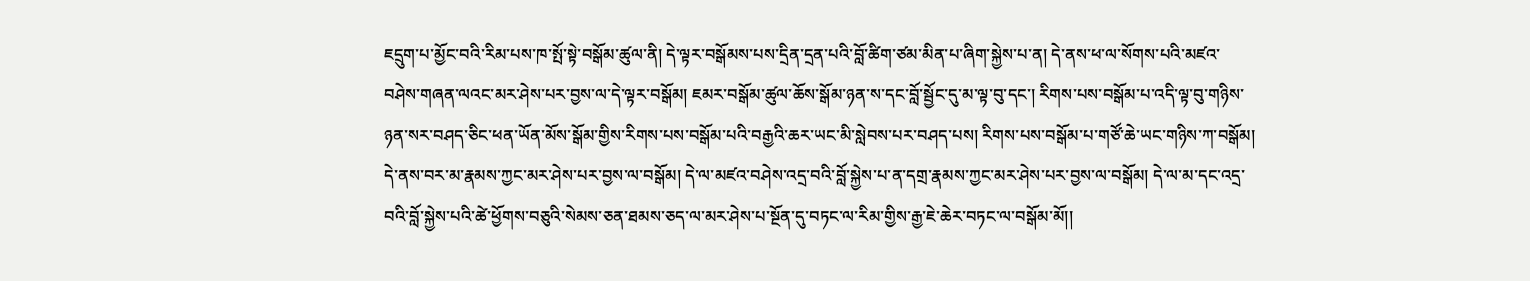ཇདྲུག་པ་མྱོང་བའི་རིམ་པས་ཁ་སྤོ་སྟེ་བསྒོམ་ཚུལ་ནི། དེ་ལྟར་བསྒོམས་པས་དྲིན་དྲན་པའི་བློ་ཚིག་ཙམ་མིན་པ་ཞིག་སྐྱེས་པ་ན། དེ་ནས་ཕ་ལ་སོགས་པའི་མཛའ་བཤེས་གཞན་ལའང་མར་ཤེས་པར་བྱས་ལ་དེ་ལྟར་བསྒོམ། ཇམར་བསྒོམ་ཚུལ་ཆོས་སྒོམ་ཉན་ས་དང་བློ་སྦྱོང་དུ་མ་ལྟ་བུ་དང་། རིགས་པས་བསྒོམ་པ་འདི་ལྟ་བུ་གཉིས་ཉན་སར་བཤད་ཅིང་ཕན་ཡོན་མོས་སྒོམ་གྱིས་རིགས་པས་བསྒོམ་པའི་བརྒྱའི་ཆར་ཡང་མི་སླེབས་པར་བཤད་པས། རིགས་པས་བསྒོམ་པ་གཙོ་ཆེ་ཡང་གཉིས་ཀ་བསྒོམ། དེ་ནས་བར་མ་རྣམས་ཀྱང་མར་ཤེས་པར་བྱས་ལ་བསྒོམ། དེ་ལ་མཛའ་བཤེས་འདྲ་བའི་བློ་སྐྱེས་པ་ན་དགྲ་རྣམས་ཀྱང་མར་ཤེས་པར་བྱས་ལ་བསྒོམ། དེ་ལ་མ་དང་འདྲ་བའི་བློ་སྐྱེས་པའི་ཚེ་ཕྱོགས་བཅུའི་སེམས་ཅན་ཐམས་ཅད་ལ་མར་ཤེས་པ་སྔོན་དུ་བཏང་ལ་རིམ་གྱིས་རྒྱ་ཇེ་ཆེར་བཏང་ལ་བསྒོམ་མོ།།